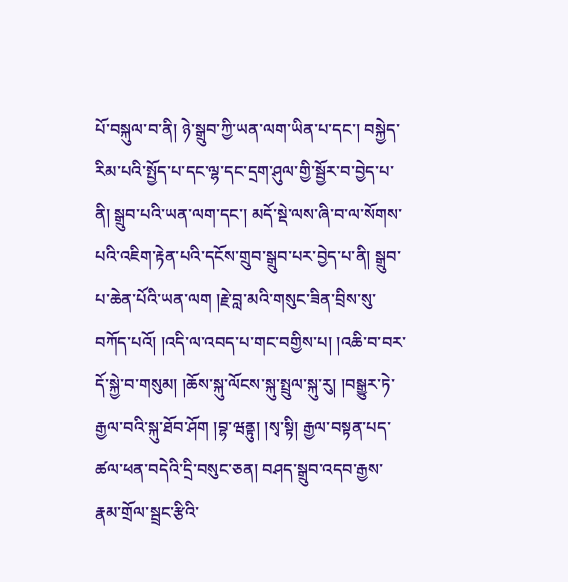པོ་བསྐུལ་བ་ནི། ཉེ་སྒྲུབ་ཀྱི་ཡན་ལག་ཡིན་པ་དང་། བསྐྱེད་རིམ་པའི་སྤྱོད་པ་དང་ལྷ་དང་དྲག་ཤུལ་གྱི་སྦྱོར་བ་བྱེད་པ་ནི། སྒྲུབ་པའི་ཡན་ལག་དང་། མདོ་སྡེ་ལས་ཞི་བ་ལ་སོགས་པའི་འཇིག་རྟེན་པའི་དངོས་གྲུབ་སྒྲུབ་པར་བྱེད་པ་ནི། སྒྲུབ་པ་ཆེན་པོའི་ཡན་ལག །རྗེ་བླ་མའི་གསུང་ཟིན་བྲིས་སུ་བཀོད་པའོ། །འདི་ལ་འབད་པ་གང་བགྱིས་པ། །འཆི་བ་བར་དོ་སྐྱེ་བ་གསུམ། །ཆོས་སྐུ་ལོངས་སྐུ་སྤྲུལ་སྐུ་རུ། །བསྒྱུར་ཏེ་རྒྱལ་བའི་སྐུ་ཐོབ་ཤོག །བྷ་ཝནྟུ། །སྭ་སྟི། རྒྱལ་བསྟན་པད་ཚལ་ཕན་བདེའི་དྲི་བསུང་ཅན། བཤད་སྒྲུབ་འདབ་རྒྱས་རྣམ་གྲོལ་སྦྲང་རྩིའི་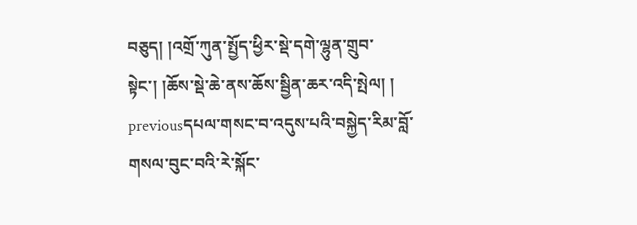བཅུད། །འགྲོ་ཀུན་སྤྱོད་ཕྱིར་སྡེ་དགེ་ལྷུན་གྲུབ་སྟེང་། །ཆོས་སྡེ་ཆེ་ནས་ཆོས་སྦྱིན་ཆར་འདི་སྤེལ། །
previousདཔལ་གསང་བ་འདུས་པའི་བསྐྱེད་རིམ་བློ་གསལ་བུང་བའི་རེ་སྐོང་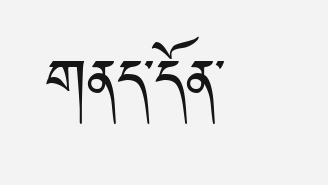གནད་དོན་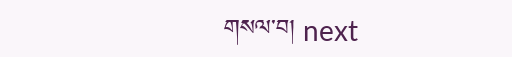གསལ་བ། next